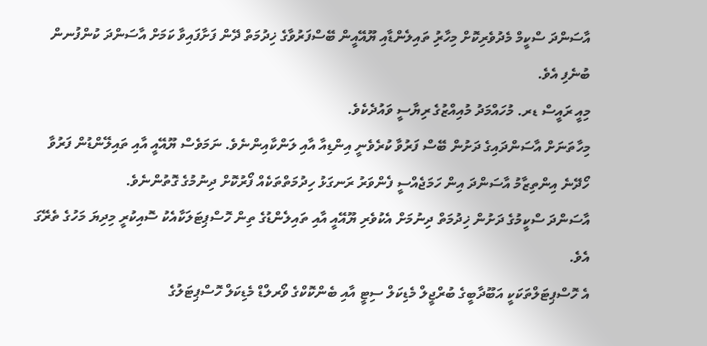އާސަންދަ ސްކީމް މެދުވެރިކޮށް މިހާރުި ތައިލެންޑާއި ޔޫއޭއީން ބޭސްފަރުވާގެ ޚިދުމަތް ދޭން ފަށާފައިވާ ކަމަށް އާސަންދަ ކުންފުނން ބުނެފި އެވެ.
މިއީ ރައީސް ޑރ. މުހައްމަދު މުއިއްޒުގެ ރިޔާސީ ވައުދެކެވެ.
މިހާތަނަށް އާސަންދައިގެ ދަށުން ބޭސް ފަރުވާ ކުރެވެނީ އިންޑިއާ އާއި ލަންކާއިންނެވެ. ނަމަވެސް ޔޫއޭއީ އާއި ތައިލޭންޑުން ފަރުވާ ހޯދޭނެ އިންތިޒާމު އާސަންދަ އިން ހަމަޖެއްސީ ފެންވަރު ރަނގަޅު ހިދުމަތްތަކެއް ފޯރުކޮށް ދިނުމުގެ ގޮތުންނެވެ.
އާސަންދަ ސްކީމުގެ ދަށުން ޚިދުމަތް ދިނުމަށް އެކުވެރި ޔޫއޭއީ އާއި ތައިލެންޑުގެ ތިން ހޮސްޕިޓަލަކާއެކު ސޮއިކުރީ މިދިޔަ މަހުގެ ތެރޭގަ އެވެ.
އެ ހޮސްޕިޓަލްތަކަކީ އަބޫދާބީގެ ބުރްޖީލް މެޑިކަލް ސިޓީ އާއި ބެންކޮކްގެ ވޯރލްޑް މެޑިކަލް ހޮސްޕިޓަލުގެ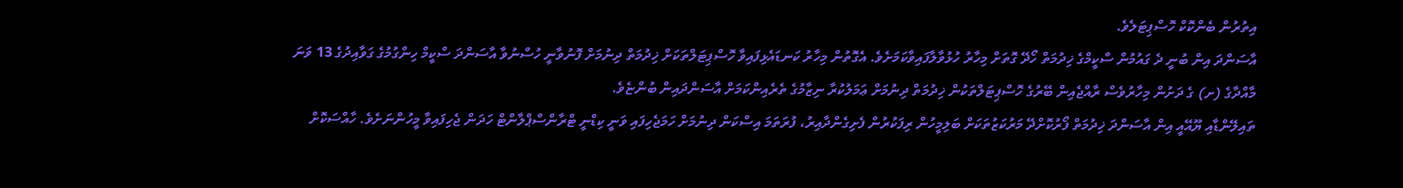އިތުރުން ބެންކޮކް ހޮސްޕިޓަލެވެ.
އާސަންދަ އިން ބުނީ ދެ ގައުމުން ސްކީމްގެ ޚިދުމަތް ހޯދޭ ގޮތަށް މިހާރު ހުޅުވާލާފައިވާކަމަށެވެ. އެގޮތުން މިހާރު ކަނޑައެޅިފައިވާ ހޮސްޕިޓަލްތަކަށް ޚިދުމަތް ދިނުމަށް ފޮނުވާނީ ހުސްނުވާ އާސަންދަ ސްކީމް ހިންގުމުގެ ގަވާއިދުގެ 13 ވަނަ މާއްދާގެ (ށ) ގެ ދަށުން މިހާރުވެސް ރާއްޖެއިން ބޭރުގެ ހޮސްޕިޓަލްތަކުން ޚިދުމަތް ދިނުމަށް ޢަމަލުކުރާ ނިޒާމުގެ ތެރެއިންކަމަށް އާސަންދައިން ބުންޏެވެ.
ތައިލޭންޑާއި ޔޫއޭއީ އިން އާސަންދަ ޚިދުމަތް ފޯރުކޮށްދޭ މަރުކަޒުތަކަށް ބަލިމީހުން ރިފަކުރުން ފެށިގެންދާއިރު، ފުރަތަމަ އިސްކަން ދިނުމަށް ހަމަޖެހިފައި ވަނީ ކިޑްނީ ޓްރާންސްޕްލާންޓް ހަދަން ޖެހިފައިވާ މީހުންނަށެވެ. ހާއްސަކޮށް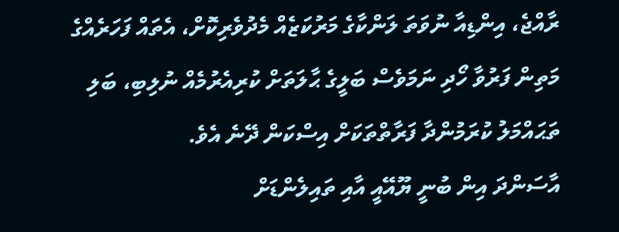ރާއްޖެ، އިންޑިއާ ނުވަތަ ލަންކާގެ މަރުކަޒެއް މެދުވެރިކޮށް، އެތައް ފަހަރެއްގެ މަތިން ފަރުވާ ހޯދި ނަމަވެސް ބަލީގެ ޙާލަތަށް ކުރިއެރުމެއް ނުލިބި، ބަލި ތަޙައްމަލު ކުރަމުންދާ ފަރާތްތަކަށް އިސްކަން ދޭނެ އެވެ.
އާސަންދަ އިން ބުނީ ޔޫއޭއީ އާއި ތައިލެންޑަށް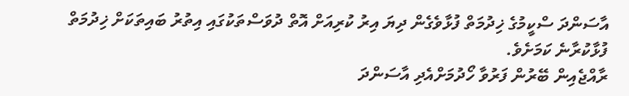އާސަންދަ ސްކީމުގެ ޚިދުމަތް ފުޅާވެގެން ދިޔަ އިރު ކުރިއަށް އޮތް ދުވަސްތަކުގައި އިތުރު ބައިތަކަށް ޚިދުމަތް ފުޅާކުރާނެ ކަމަށެވެ.
ރާއްޖެއިން ބޭރުން ފަރުވާ ހޯދުމަށްއެދި އާސަންދަ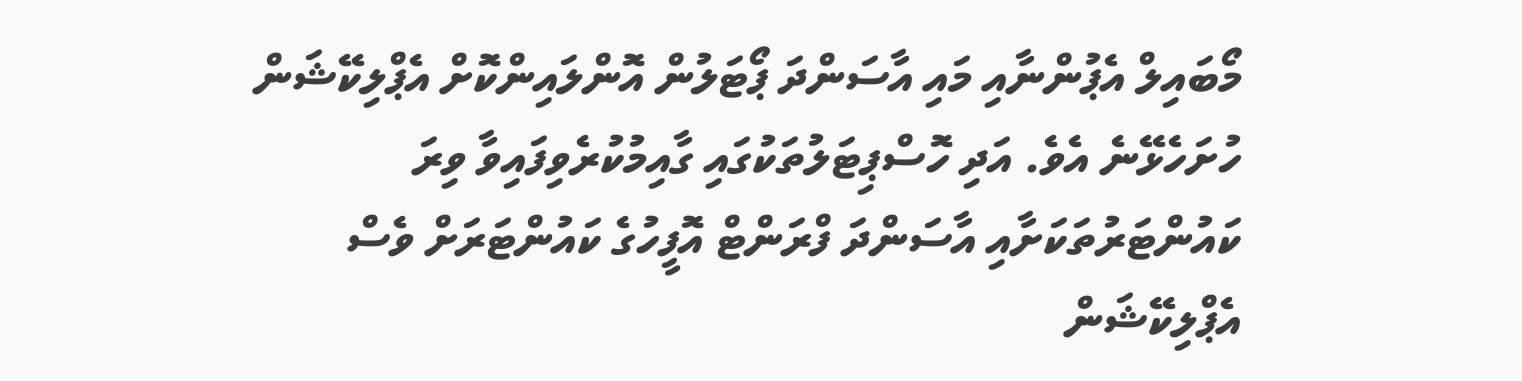މޯބައިލް އެޕުންނާއި މައި އާސަންދަ ޕޯޓަލުން އޮންލައިންކޮށް އެޕްލިކޭޝަން ހުށަހެޅޭނެ އެވެ. އަދި ހޮސްޕިޓަލުތަކުގައި ގާއިމުކުރެވިފައިވާ ވިރަ ކައުންޓަރުތަކަށާއި އާސަންދަ ފްރަންޓް އޮފީހުގެ ކައުންޓަރަށް ވެސް އެޕްލިކޭޝަން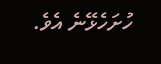ހުށަހެޅޭނެ އެވެ.